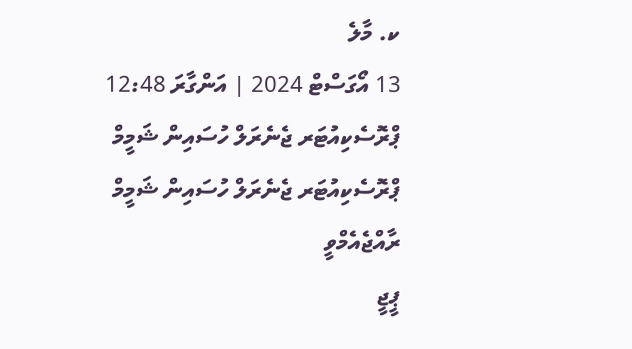ކ. މާލެ
13 އޯގަސްޓް 2024 | އަންގާރަ 12:48
ޕްރޮސެކިއުޓަރ ޖެނެރަލް ހުސައިން ޝަމީމް
ޕްރޮސެކިއުޓަރ ޖެނެރަލް ހުސައިން ޝަމީމް
ރާއްޖެއެމްވީ
ޕީޖީ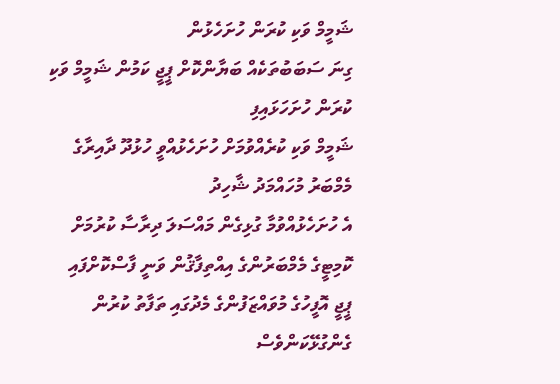ޝަމީމް ވަކި ކުރަން ހުށަހެޅުން
ގިނަ ސަބަބުތަކެއް ބަޔާންކޮށް ޕީޖީ ކަމުން ޝަމީމް ވަކި ކުރަން ހުށަހަޅައިފި
ޝަމީމް ވަކި ކުރެއްވުމަށް ހުށަހެޅުއްވީ ހުޅުދޫ ދާއިރާގެ މެމްބަރު މުހައްމަދު ޝާހިދު
އެ ހުށަހެޅުއްވުމާ ގުޅިގެން މައްސަލަ ދިރާސާ ކުރުމަށް ކޮމިޓީގެ މެމްބަރުންގެ އިއްތިފާޤުން ވަނީ ފާސްކޮށްފައި
ޕީޖީ އޮފީހުގެ މުވައްޒަފުންގެ މެދުގައި ތަފާތު ކުރުން ގެންގުޅޭކަންވެސް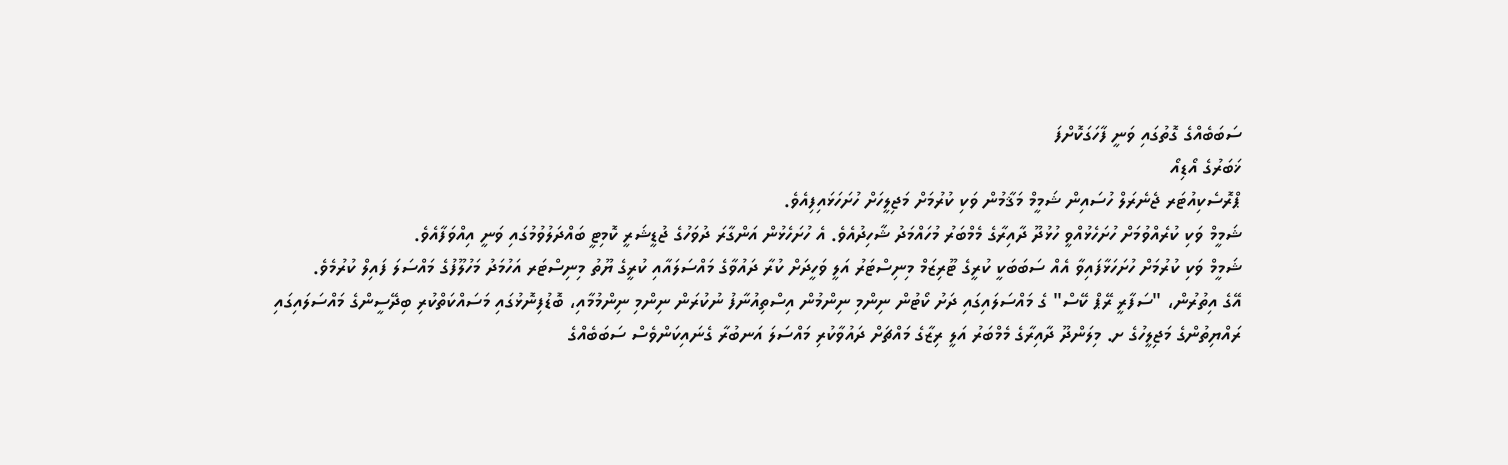ސަބަބެއްގެ ގޮތުގައި ވަނީ ފާހަގަކޮށްފަ
ޚަބަރުގެ އޯޑިއޯ
ޕްރޮސެކިއުޓަރ ޖެނެރަލް ހުސައިން ޝަމީމް މަޤާމުން ވަކި ކުރުމަށް މަޖިލީހަށް ހުށަހަޅައިފިއެވެ.
ޝަމީމް ވަކި ކުރެއްވުމަށް ހުށަހެޅުއްވީ ހުޅުދޫ ދާއިރާގެ މެމްބަރު މުހައްމަދު ޝާހިދުއެވެ. އެ ހުށަހެޅުން އަންގާރަ ދުވަހުގެ ޖުޑީޝަރީ ކޮމިޓީ ބައްދަލުވުމުގައި ވަނީ އިއްވަފާއެވެ.
ޝަމީމް ވަކި ކުރުމަށް ހުށަހަޅާފައިވާ އެއް ސަބަބަކީ ކުރީގެ ޓޫރިޒަމް މިނިސްޓަރު އަލީ ވަހީދަށް ކުރާ ދައުވާގެ މައްސަލައާއި ކުރީގެ ޔޫތު މިނިސްޓަރ އަހުމަދު މަހުލޫފުގެ މައްސަލަ ފައިލް ކުރުމެވެ.
އޭގެ އިތުރުން، "ސަފާރީ ރޭޕް ކޭސް" ގެ މައްސަލައިގައި ދަށު ކޯޓުން ނިންމި ނިންމުން އިސްތިއުނާފު ނުކުރަން ނިންމި ނިންމުމާއި، ބޮޑުފިނޮޅުގައި މަސައްކަތްކުރި ބިދޭސީންގެ މައްސަލައިގައި ރައްޔިތުންގެ މަޖިލީހުގެ ށ. މިލަންދޫ ދާއިރާގެ މެމްބަރު އަލީ ރިޒާގެ މައްޗަށް ދައުވާކުރި މައްސަލަ އަނބުރާ ގެނައިކަންވެސް ސަބަބެއްގެ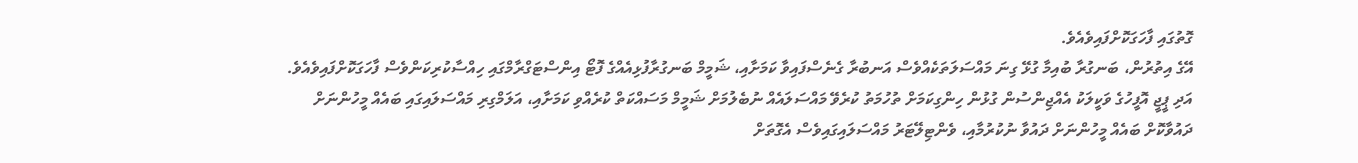ގޮތުގައި ފާހަގަކޮށްފައިވެއެވެ.
އޭގެ އިތުރުން، ބަނގުރާ ބުއިމާ ގުޅޭ ގިނަ މައްސަލަތަކެއްވެސް އަނބުރާ ގެނެސްފައިވާ ކަމަށާއި، ޝަމީމް ބަނގުރާފުޅިއެއްގެ ފޮޓޯ އިންސްޓަގްރާމްގައި ހިއްސާކުރިކަންވެސް ފާހަގަކޮށްފައިވެއެވެ.
އަދި ޕީޖީ އޮފީހުގެ ވަކީލަކު އެއްޖިންސުން ގުޅުން ހިންގިކަމަށް ތުހުމަތު ކުރެވޭ މައްސަލައެއް ނުބެލުމަށް ޝަމީމް މަސައްކަތް ކުރެއްވި ކަމަށާއި، އަލަމްގިރި މައްސަލައިގައި ބައެއް މީހުންނަށް ދައުވާކޮށް ބައެއް މީހުންނަށް ދައުވާ ނުކުރުމާއި، ވެންޓިލޭޓަރު މައްސަލައިގައިވެސް އެގޮތަށް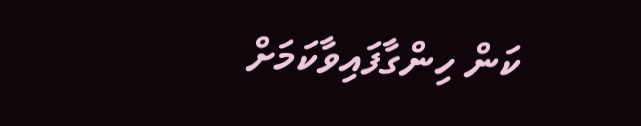ކަން ހިންގާފައިވާކަމަށް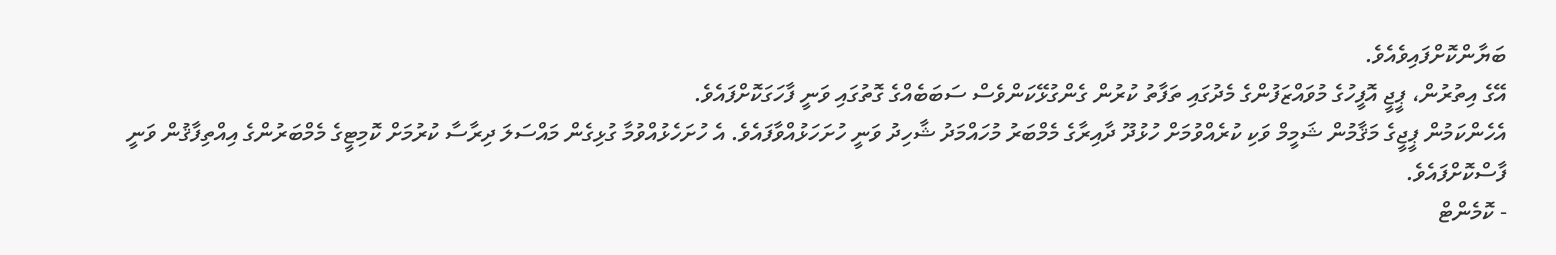ބަޔާންކޮށްފައިވެއެވެ.
އޭގެ އިތުރުން، ޕީޖީ އޮފީހުގެ މުވައްޒަފުންގެ މެދުގައި ތަފާތު ކުރުން ގެންގުޅޭކަންވެސް ސަބަބެއްގެ ގޮތުގައި ވަނީ ފާހަގަކޮށްފައެވެ.
އެހެންކަމުން ޕީޖީގެ މަޤާމުން ޝަމީމް ވަކި ކުރެއްވުމަށް ހުޅުދޫ ދާއިރާގެ މެމްބަރު މުހައްމަދު ޝާހިދު ވަނީ ހުށަހަޅުއްވާފައެވެ. އެ ހުށަހެޅުއްވުމާ ގުޅިގެން މައްސަލަ ދިރާސާ ކުރުމަށް ކޮމިޓީގެ މެމްބަރުންގެ އިއްތިފާޤުން ވަނީ ފާސްކޮށްފައެވެ.
- ކޮމެންޓް